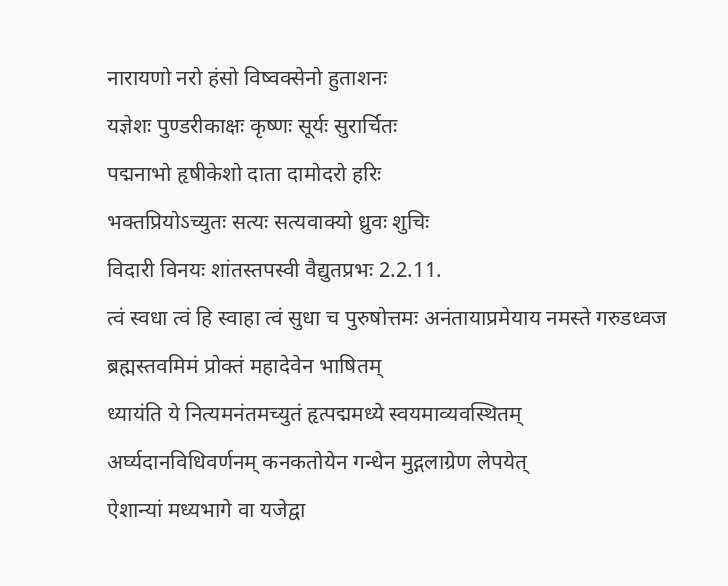नारायणो नरो हंसो विष्वक्सेनो हुताशनः
यज्ञेशः पुण्डरीकाक्षः कृष्णः सूर्यः सुरार्चितः
पद्मनाभो हृषीकेशो दाता दामोदरो हरिः
भक्तप्रियोऽच्युतः सत्यः सत्यवाक्यो ध्रुवः शुचिः
विदारी विनयः शांतस्तपस्वी वैद्युतप्रभः 2.2.11.
त्वं स्वधा त्वं हि स्वाहा त्वं सुधा च पुरुषोत्तमः अनंतायाप्रमेयाय नमस्ते गरुडध्वज
ब्रह्मस्तवमिमं प्रोक्तं महादेवेन भाषितम्
ध्यायंति ये नित्यमनंतमच्युतं हृत्पद्ममध्ये स्वयमाव्यवस्थितम्
अर्घ्यदानविधिवर्णनम् कनकतोयेन गन्धेन मुद्गलाग्रेण लेपयेत्
ऐशान्यां मध्यभागे वा यजेद्वा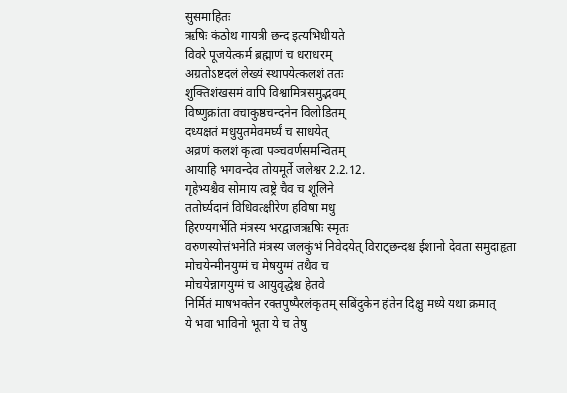सुसमाहितः
ऋषिः कंठोथ गायत्री छन्द इत्यभिधीयते
विवरे पूजयेत्कर्म ब्रह्माणं च धराधरम्
अग्रतोऽष्टदलं लेख्यं स्थापयेत्कलशं ततः
शुक्तिशंखसमं वापि विश्वामित्रसमुद्भवम्
विष्णुक्रांता वचाकुष्ठचन्दनेन विलोडितम्
दध्यक्षतं मधुयुतमेवमर्घ्यं च साधयेत्
अव्रणं कलशं कृत्वा पञ्चवर्णसमन्वितम्
आयाहि भगवन्देव तोयमूर्ते जलेश्वर 2.2.12.
गृहेभ्यश्चैव सोमाय त्वष्ट्रे चैव च शूलिने
ततोर्घ्यदानं विधिवत्क्षीरेण हविषा मधु
हिरण्यगर्भेति मंत्रस्य भरद्वाजऋषिः स्मृतः
वरुणस्योत्तंभनेति मंत्रस्य जलकुंभं निवेदयेत् विराट्छन्दश्च ईशानो देवता समुदाहृता
मोचयेन्मीनयुग्मं च मेषयुग्मं तथैव च
मोचयेन्नागयुग्मं च आयुवृद्धेश्च हेतवे
निर्मितं माषभक्तेन रक्तपुष्पैरलंकृतम् सबिंदुकेन हंतेन दिक्षु मध्ये यथा क्रमात्
ये भवा भाविनो भूता ये च तेषु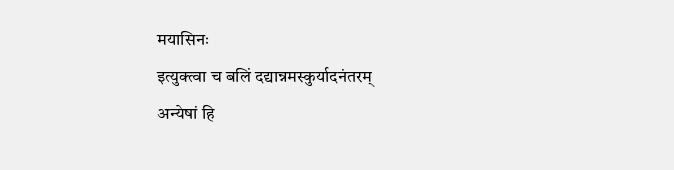मयासिनः
इत्युक्त्वा च बलिं दद्यान्नमस्कुर्यादनंतरम्
अन्येषां हि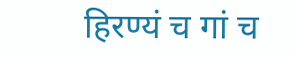हिरण्यं च गां च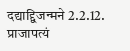दद्याद्द्विजन्मने 2.2.12.
प्राजापत्यं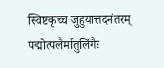स्विष्टकृच्च जुहुयात्तदनंतरम्
पद्मोत्पलैर्मातुलिंगैः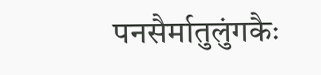पनसैर्मातुलुंगकैः